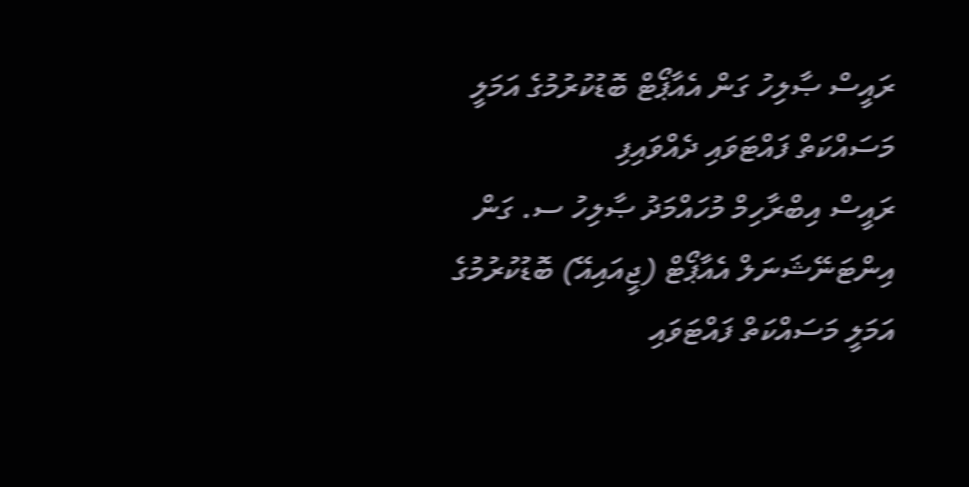ރައީސް ޞާލިހު ގަން އެއާޕޯޓް ބޮޑުކުރުމުގެ އަމަލީ މަސައްކަތް ފައްޓަވައި ދެއްވައިފި
ރައީސް އިބްރާހިމް މުހައްމަދު ޞާލިހު ސ. ގަން އިންޓަނޭޝަނަލް އެއާޕޯޓް (ޖީއައިއޭ) ބޮޑުކުރުމުގެ އަމަލީ މަސައްކަތް ފައްޓަވައި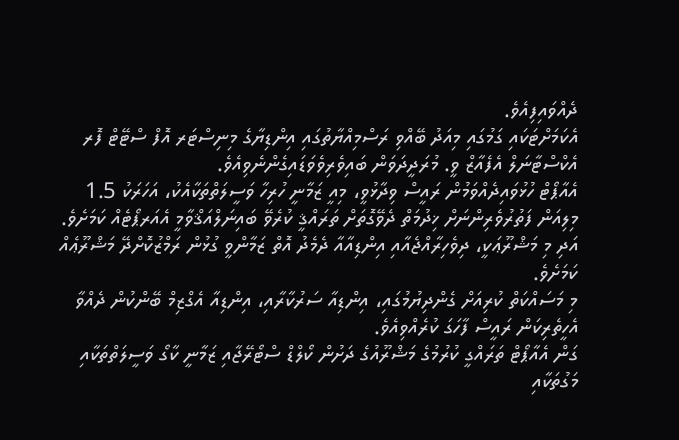ދެއްވައިފިއެވެ.
އެކަމަށްޓަކައި ގަމުގައި މިއަދު ބޭއްވި ރަސްމިއްޔާތުގައި އިންޑިޔާގެ މިނިސްޓަރ އޮފް ސްޓޭޓް ފޮރ އެކްސްޓާނަލް އެފެއާޒް ވީ. މުރަދީދަވަން ބައިވެރިވެވަޑައިގެންނެވިއެވެ.
އެއާޕޯޓް ހުޅުވައިދެއްވަމުން ރައީސް ވިދާޅުވީ، މިއީ ޒަމާނީ ހުރިހާ ވަސީލަތްތަކާއެކު، އަހަރަކު 1.5 މިލިއަން ފަތުރުވެރިންނަށް ޚިދުމަތް ދެވޭގޮތަށް ތަރައްޤީ ކުރެވޭ ބައިނަލްއަޤްވާމީ އެއަރޕޯޓެއް ކަމަށެވެ.
އަދި މި މަޝްރޫޢަކީ، ދިވެހިރާއްޖެއާއި އިންޑިއާއާ ދެމެދު އޮތް ޒަމާންވީ ގުޅުން ރަމްޒުކޮށްދޭ މަޝްރޫޢެއް ކަމަށެވެ.
މި މަސައްކަތް ކުރިއަށް ގެންދިޔުމުގައި، އިންޑިއާ ސަރުކާރާއި، އިންޑިއާ އެގްޒިމް ބޭންކުން ދެއްވާ އެހީތެރިކަން ރައީސް ފާހަގަ ކުރެއްވިއެވެ.
ގަން އެއާޕޯޓް ތަރައްގީ ކުރުމުގެ މަޝްރޫއުގެ ދަށުން ކޯލްޑް ސްޓޯރޭޖާއި ޒަމާނީ ކާގޯ ވަސީލަތްތަކާއި މަގުތަކާއި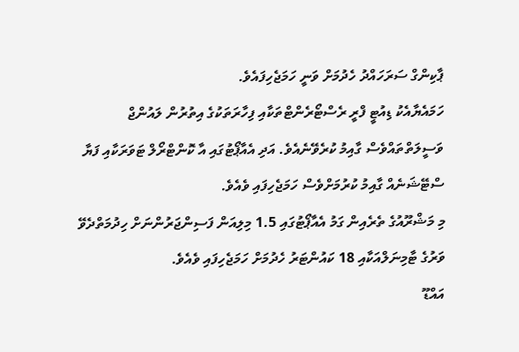ޕާކިންގް ސަރަހައްދު ހެދުމަށް ވަނީ ހަމަޖެހިފައެވެ.
ހަމައެޔާއެކު ޑިއުޓީ ފްރީ ރެސްޓޯރެންޓްތަކާއި ފިހާރަތަކުގެ އިތުރުން ލައުންޖް ވަސީލަތްތައްވެސް ގާއިމު ކުރެވޭނެއެވެ. އަދި އެއާޕޯޓުގައި އާ ކޮންޓްރޯލް ޓަވަރަކާއި ފަޔާ ސްޓޭޝަނެއް ގާއިމު ކުރުމަށްވެސް ހަމަޖެހިފައި ވެއެވެ.
މި މަޝްރޫއުގެ ތެރެއިން ގަމު އެއާޕޯޓުގައި 1.5 މިލިއަން ފަސިންޖަރުންނަށް ހިދުމަތްދެވޭ ވަރުގެ ޓާމިނަލްއަކާއި 18 ކައުންޓަރު ހެދުމަށް ހަމަޖެހިފައި ވެއެވެ.
އައްޑޫ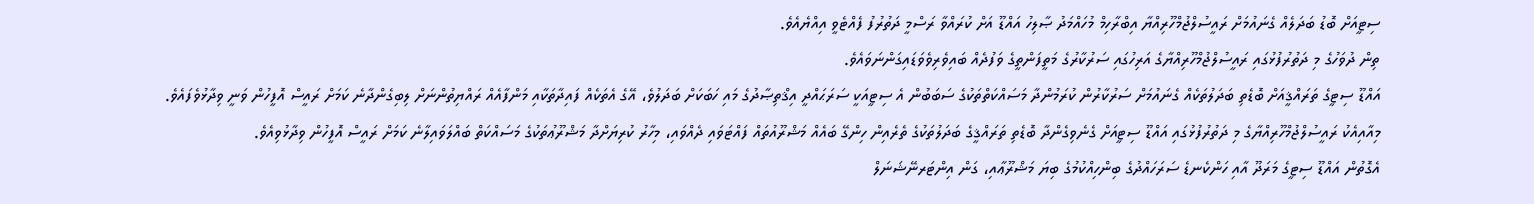ސިޓީއަށް ބޮޑު ބަދަލެއް ގެނައުމަށް ރައީސުލްޖުމްހޫރިއްޔާ އިބްރާހިމް މުހައްމަދު ޞާލިހު އައްޑޫ އަށް ކުރައްވާ ރަސްމީ ދަތުރުފު ފެއްޓެވީ އިއްޔެއެވެ.
ތިން ދުވަހުގެ މި ދަތުރުފުޅުގައި ރައީސުލްޖުމްހޫރިއްޔާގެ އަރިހުގައި ސަރުކާރުގެ މަތީފަންތީގެ ވަފުދެއް ބައިވެރިވެވަޑައިގަންނަވައެވެ.
އައްޑޫ ސިޓީގެ ތަރައްޤީއަށް ބޮޑެތި ބަދަލުތަކެއް ގެނައުމަށް ސަރުކާރުން ކުރަމުންދާ މަސައްކަތްތަކުގެ ސަބަބުން އެ ސިޓީއަކީ ސަރަޙައްދީ އިޤްތިޞާދުގެ މައި ހަބަކަށް ބަދަލުވެ، އޭގެ އެތަކެއް ފައިދާތަކާއި މަންފާއެއް ރައްޔިތުންނަށް ލިބިގެންދާނެ ކަމަށް ރައީސް އޮފީހުން ވަނީ ވިދާޅުވެފައެވެ.
މިއާއިއެކު ރައީސުލްޖުމްހޫރިއްޔާގެ މި ދަތުރުފުޅުގައި އައްޑޫ ސިޓީއަށް ގެނެވިގެންދާ ބޮޑެތި ތަރައްޤީގެ ބަދަލުތަކުގެ ތެރެއިން ހިންގޭ ބައެއް މަޝްރޫއުތައް ފައްޓަވައި ދެއްވައި، މިހާރު ކުރިޔަށްދާ މަޝްރޫޢުތަކުގެ މަސައްކަތް ބައްލަވައިލާނެ ކަމަށް ރައީސް އޮފީހުން ވިދާޅުވިއެވެ.
އެގޮތުން އައްޑޫ ސިޓީގެ މަރަދޫ އާއި ހަންކެނޑެ ސަރަހައްދުގެ ބިންހިއްކުމުގެ ބިޔަ މަޝްރޫޢާއި، ގަން އިންޓަރނޭޝަނަލް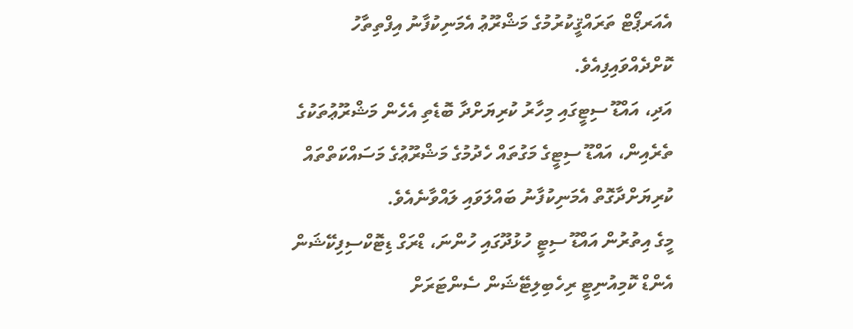އެއަރޕޯޓް ތަރައްޤީކުރުމުގެ މަޝްރޫޢު އެމަނިކުފާނު އިފްތިތާހު ކޮށްދެއްވައިފިއެވެ.
އަދި، އައްޑޫ ސިޓީގައި މިހާރު ކުރިޔަށްދާ ބޮޑެތި އެހެން މަޝްރޫޢުތަކުގެ ތެރެއިން، އައްޑޫ ސިޓީގެ މަގުތައް ހެދުމުގެ މަޝްރޫޢުގެ މަސައްކަތްތައް ކުރިޔަށްދާގޮތް އެމަނިކުފާނު ބައްލަވައި ލައްވާނެއެވެ.
މީގެ އިތުރުން އައްޑޫ ސިޓީ ހުޅުދޫގައި ހުންނަ، ޑްރަގް ޑިޓޮކްސިފިކޭޝަން އެންޑް ކޮމިއުނިޓީ ރިހެބިލިޓޭޝަން ސެންޓަރަށް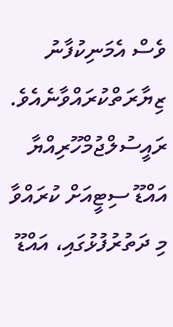ވެސް އެމަނިކުފާނު ޒިޔާރަތްކުރައްވާނެއެވެ.
ރައީސުލްޖުމްހޫރިއްޔާ އައްޑޫ ސިޓީއަށް ކުރައްވާ މި ދަތުރުފުޅުގައި، އައްޑޫ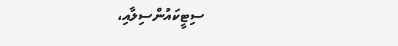ސިޓީކައުންސިލާއި،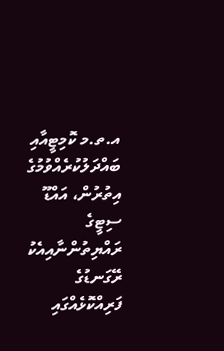އ.ތ.މ ކޮމިޓީއާއި ބައްދަލުކުރެއްވުމުގެ އިތުރުން، އައްޑޫ ސިޓީގެ ރައްޔިތުންނާއިއެކު ރޭގަނޑުގެ ފަރިއްކޮޅެއްގައި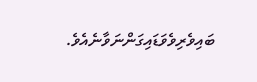ބައިވެރިވެވަޑައިގަންނަވާނެއެވެ.